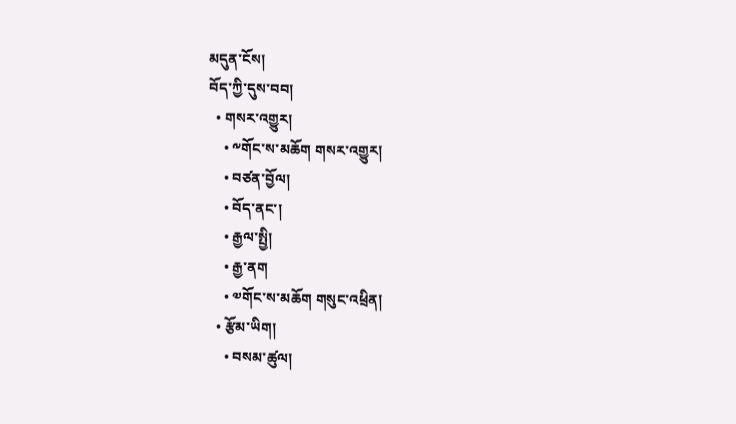མདུན་ངོས།
བོད་ཀྱི་དུས་བབ།
  • གསར་འགྱུར།
    • ༸གོང་ས་མཆོག གསར་འགྱུར།
    • བཙན་བྱོལ།
    • བོད་ནང་།
    • རྒྱལ་སྤྱི།
    • རྒྱ་ནག
    • ༧གོང་ས་མཆོག གསུང་འཕྲིན།
  • རྩོམ་ཡིག།
    • བསམ་ཚུལ།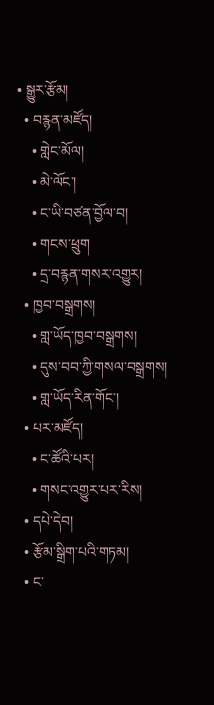• སྒྱུར་རྩོམ།
  • བརྙན་མཛོད།
    • གླེང་མོལ།
    • མེ་ལོང་།
    • ང་ཡི་བཙན་བྱོལ་བ།
    • གངས་ཕྲུག
    • དྲ་བརྙན་གསར་འགྱུར།
  • ཁྱབ་བསྒྲགས།
    • གླ་ཡོད་ཁྱབ་བསྒྲགས།
    • དུས་བབ་ཀྱི་གསལ་བསྒྲགས།
    • གླ་ཡོད་རིན་གོང་།
  • པར་མཛོད།
    • ང་ཚོའི་པར།
    • གསང་འགྱུར་པར་རིས།
  • དཔེ་དེབ།
  • རྩོམ་སྒྲིག་པའི་གཏམ།
  • ང་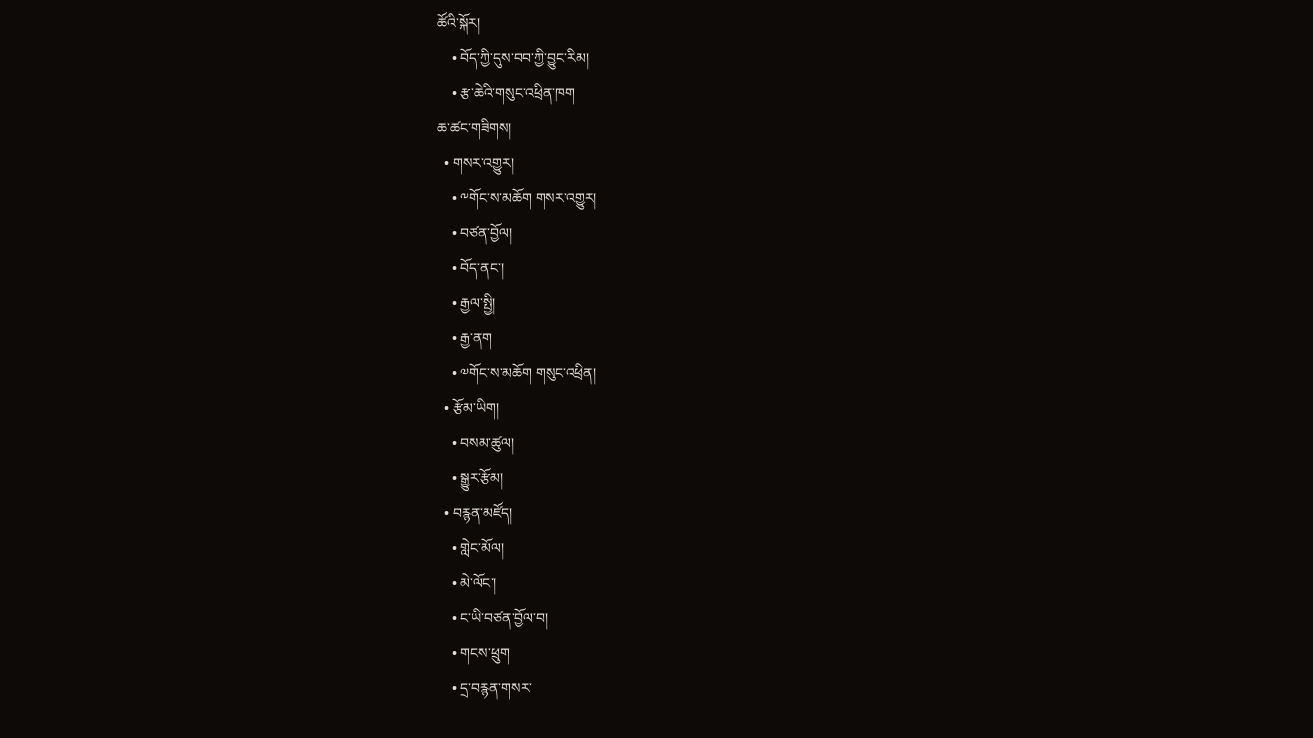ཚོའི་སྐོར།
    • བོད་ཀྱི་དུས་བབ་ཀྱི་བྱུང་རིམ།
    • རྩ་ཆེའི་གསུང་འཕྲིན་ཁག
ཆ་ཚང་གཟིགས།
  • གསར་འགྱུར།
    • ༸གོང་ས་མཆོག གསར་འགྱུར།
    • བཙན་བྱོལ།
    • བོད་ནང་།
    • རྒྱལ་སྤྱི།
    • རྒྱ་ནག
    • ༧གོང་ས་མཆོག གསུང་འཕྲིན།
  • རྩོམ་ཡིག།
    • བསམ་ཚུལ།
    • སྒྱུར་རྩོམ།
  • བརྙན་མཛོད།
    • གླེང་མོལ།
    • མེ་ལོང་།
    • ང་ཡི་བཙན་བྱོལ་བ།
    • གངས་ཕྲུག
    • དྲ་བརྙན་གསར་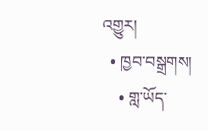འགྱུར།
  • ཁྱབ་བསྒྲགས།
    • གླ་ཡོད་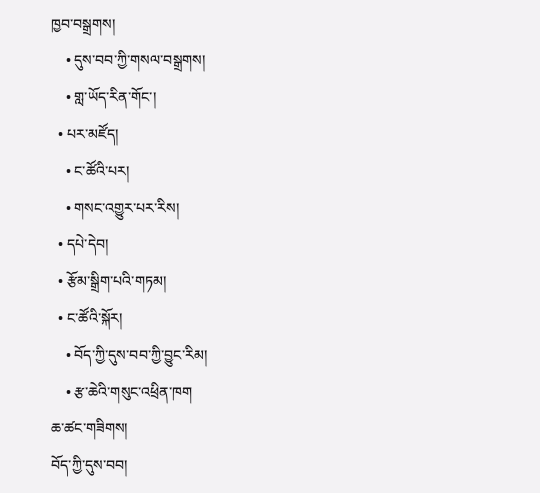ཁྱབ་བསྒྲགས།
    • དུས་བབ་ཀྱི་གསལ་བསྒྲགས།
    • གླ་ཡོད་རིན་གོང་།
  • པར་མཛོད།
    • ང་ཚོའི་པར།
    • གསང་འགྱུར་པར་རིས།
  • དཔེ་དེབ།
  • རྩོམ་སྒྲིག་པའི་གཏམ།
  • ང་ཚོའི་སྐོར།
    • བོད་ཀྱི་དུས་བབ་ཀྱི་བྱུང་རིམ།
    • རྩ་ཆེའི་གསུང་འཕྲིན་ཁག
ཆ་ཚང་གཟིགས།
བོད་ཀྱི་དུས་བབ།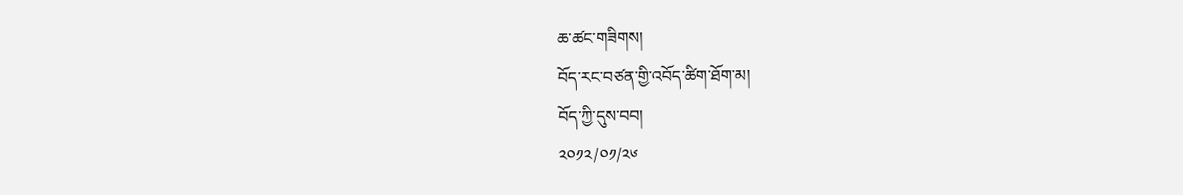ཆ་ཚང་གཟིགས།
བོད་རང་བཙན་གྱི་འབོད་ཚིག་ཐོག་མ།
བོད་ཀྱི་དུས་བབ།
༢༠༡༢/༠༡/༢༦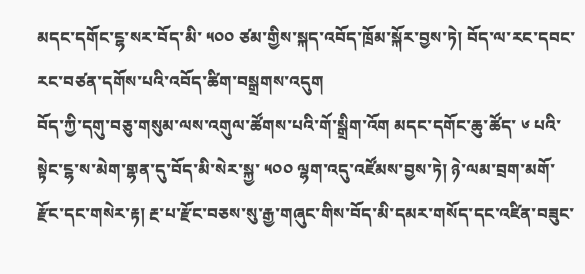མདང་དགོང་ངྷ་སར་བོད་མི་ ༥༠༠ ཙམ་གྱིས་སྐད་འབོད་ཁྲོམ་སྐོར་བྱས་ཏེ། བོད་ལ་རང་དབང་རང་བཙན་དགོས་པའི་འབོད་ཚིག་བསྒྲགས་འདུག
བོད་ཀྱི་དགུ་བཅུ་གསུམ་ལས་འགུལ་ཚོགས་པའི་གོ་སྒྲིག་འོག མདང་དགོང་ཆུ་ཚོད་ ༦ པའི་སྟེང་ངྷ་ས་མེག་གྷན་དུ་བོད་མི་སེར་སྐྱ་ ༥༠༠ ལྷག་འདུ་འཛོམས་བྱས་ཏེ། ཉེ་ལམ་བྲག་མགོ་རྫོང་དང་གསེར་རྟ། རྔ་པ་རྫོང་བཅས་སུ་རྒྱ་གཞུང་གིས་བོད་མི་དམར་གསོད་དང་འཛིན་བཟུང་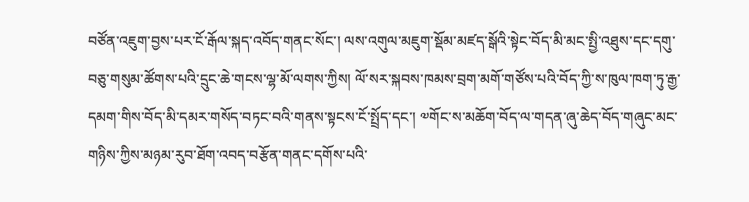བཙོན་འཇུག་བྱས་པར་ངོ་རྒོལ་སྐད་འབོད་གནང་སོང་། ལས་འགུལ་མཇུག་སྡོམ་མཛད་སྒོའི་སྟེང་བོད་མི་མང་སྤྱི་འཐུས་དང་དགུ་བཅུ་གསུམ་ཚོགས་པའི་དྲུང་ཆེ་གངས་ལྷ་མོ་ལགས་ཀྱིས། ལོ་སར་སྐབས་ཁམས་བྲག་མགོ་གཙོས་པའི་བོད་ཀྱི་ས་ཁུལ་ཁག་ཏུ་རྒྱ་དམག་གིས་བོད་མི་དམར་གསོད་བཏང་བའི་གནས་སྟངས་ངོ་སྤྲོད་དང་། ༧གོང་ས་མཆོག་བོད་ལ་གདན་ཞུ་ཆེད་བོད་གཞུང་མང་གཉིས་ཀྱིས་མཉམ་རུབ་ཐོག་འབད་བརྩོན་གནང་དགོས་པའི་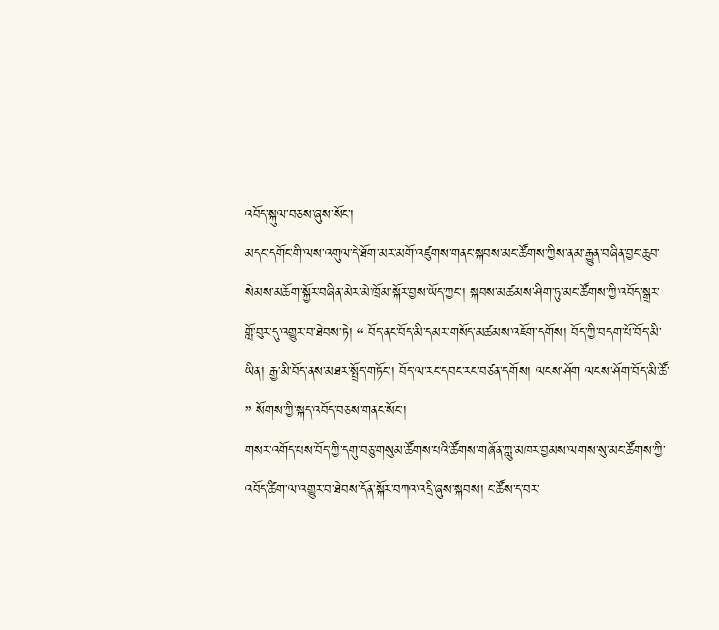འབོད་སྐུལ་བཅས་ཞུས་སོང་།
མདང་དགོང་གི་ལས་འགུལ་དེ་ཐོག་མར་མགོ་འཛུགས་གནང་སྐབས་མང་ཚོགས་ཀྱིས་ནམ་རྒྱུན་བཞིན་བྱང་ཆུབ་སེམས་མཆོག་སྐྱོར་བཞིན་མེར་མེ་ཁྲོམ་སྐོར་བྱས་ཡོད་ཀྱང་། སྐབས་མཚམས་ཤིག་ཏུ་མང་ཚོགས་ཀྱི་འབོད་སྒྲར་གློ་བུར་དུ་འགྱུར་བ་ཐེབས་ཏེ། “ བོད་ནང་བོད་མི་དམར་གསོད་མཚམས་འཇོག་དགོས། བོད་ཀྱི་བདག་པོ་བོད་མི་ཡིན། རྒྱ་མི་བོད་ནས་མཐར་སྤྲོད་གཏོང་། བོད་ལ་རང་དབང་རང་བཙན་དགོས། ལངས་ཤོག ལངས་ཤོག་བོད་མི་ཚོ་ ” སོགས་ཀྱི་སྐད་འབོད་བཅས་གནང་སོང་།
གསར་འགོད་པས་བོད་ཀྱི་དགུ་བཅུ་གསུམ་ཚོགས་པའི་ཚོགས་གཞོན་ཀླུ་མཁར་བྱམས་ལགས་སུ་མང་ཚོགས་ཀྱི་འབོད་ཚིག་ལ་འགྱུར་བ་ཐེབས་དོན་སྐོར་བཀའ་འདྲི་ཞུས་སྐབས། ང་ཚོས་ད་བར་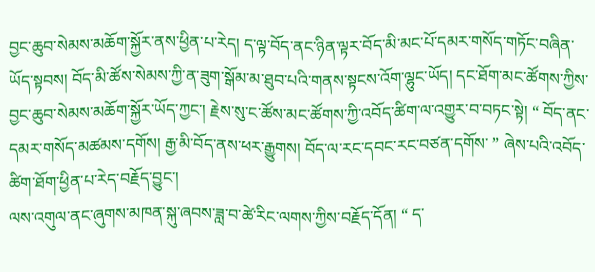བྱང་ཆུབ་སེམས་མཆོག་སྐྱོར་ནས་ཕྱིན་པ་རེད། ད་ལྟ་བོད་ནང་ཉིན་ལྟར་བོད་མི་མང་པོ་དམར་གསོད་གཏོང་བཞིན་ཡོད་སྟབས། བོད་མི་ཚོས་སེམས་ཀྱི་ན་ཟུག་སྒོམ་མ་ཐུབ་པའི་གནས་སྟངས་འོག་ལྷུང་ཡོད། དང་ཐོག་མང་ཚོགས་ཀྱིས་བྱང་ཆུབ་སེམས་མཆོག་སྐྱོར་ཡོད་ཀྱང་། རྗེས་སུ་ང་ཚོས་མང་ཚོགས་ཀྱི་འབོད་ཚིག་ལ་འགྱུར་བ་བཏང་སྟེ། “ བོད་ནང་དམར་གསོད་མཚམས་དགོས། རྒྱ་མི་བོད་ནས་ཕར་རྒྱུགས། བོད་ལ་རང་དབང་རང་བཙན་དགོས་ ” ཞེས་པའི་འབོད་ཚིག་ཐོག་ཕྱིན་པ་རེད་བརྗོད་བྱུང་།
ལས་འགུལ་ནང་ཞུགས་མཁན་སྐུ་ཞབས་ཟླ་བ་ཚེ་རིང་ལགས་ཀྱིས་བརྗོད་དོན། “ ད་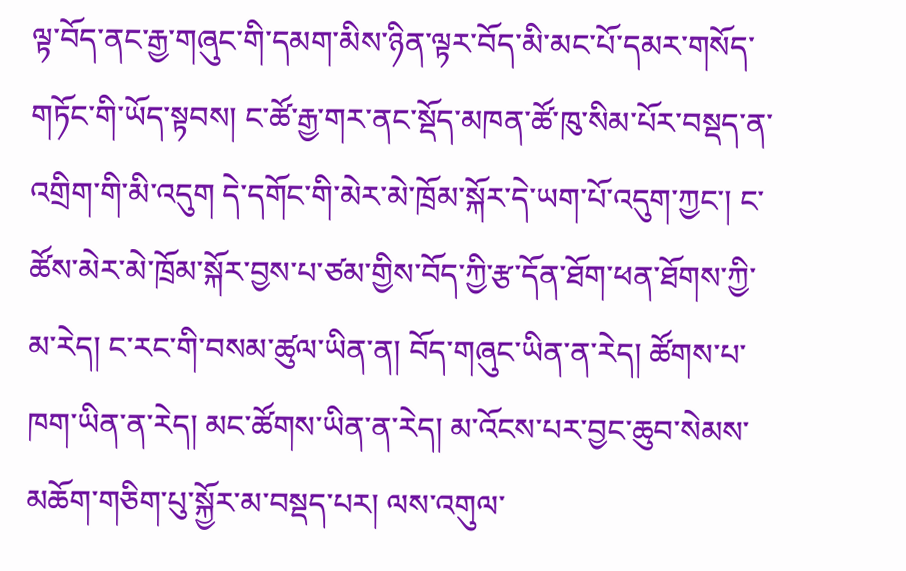ལྟ་བོད་ནང་རྒྱ་གཞུང་གི་དམག་མིས་ཉིན་ལྟར་བོད་མི་མང་པོ་དམར་གསོད་གཏོང་གི་ཡོད་སྟབས། ང་ཚོ་རྒྱ་གར་ནང་སྡོད་མཁན་ཚོ་ཁུ་སིམ་པོར་བསྡད་ན་འགྲིག་གི་མི་འདུག དེ་དགོང་གི་མེར་མེ་ཁྲོམ་སྐོར་དེ་ཡག་པོ་འདུག་ཀྱང་། ང་ཚོས་མེར་མེ་ཁྲོམ་སྐོར་བྱས་པ་ཙམ་གྱིས་བོད་ཀྱི་རྩ་དོན་ཐོག་ཕན་ཐོགས་ཀྱི་མ་རེད། ང་རང་གི་བསམ་ཚུལ་ཡིན་ན། བོད་གཞུང་ཡིན་ན་རེད། ཚོགས་པ་ཁག་ཡིན་ན་རེད། མང་ཚོགས་ཡིན་ན་རེད། མ་འོངས་པར་བྱང་ཆུབ་སེམས་མཆོག་གཅིག་པུ་སྐྱོར་མ་བསྡད་པར། ལས་འགུལ་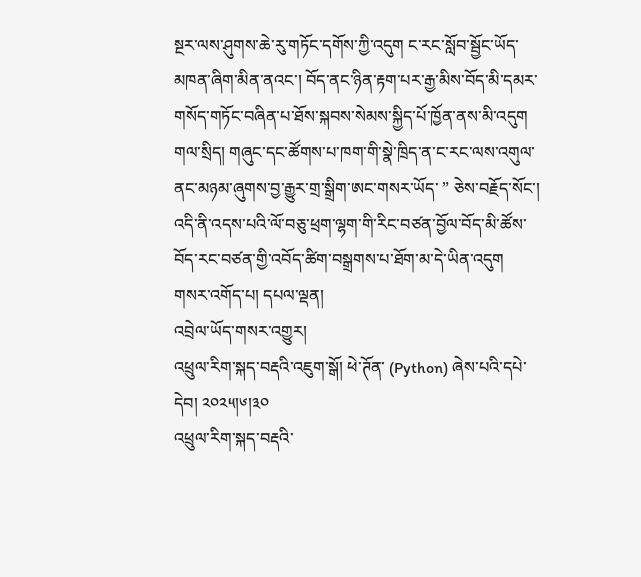སྔར་ལས་ཤུགས་ཆེ་རུ་གཏོང་དགོས་ཀྱི་འདུག ང་རང་སློབ་སྦྱོང་ཡོད་མཁན་ཞིག་མིན་ནའང་། བོད་ནང་ཉིན་རྟག་པར་རྒྱ་མིས་བོད་མི་དམར་གསོད་གཏོང་བཞིན་པ་ཐོས་སྐབས་སེམས་སྐྱིད་པོ་ཁྱོན་ནས་མི་འདུག གལ་སྲིད། གཞུང་དང་ཚོགས་པ་ཁག་གི་སྣེ་ཁྲིད་ན་ང་རང་ལས་འགུལ་ནང་མཉམ་ཞུགས་བྱ་རྒྱུར་གྲ་སྒྲིག་ཨང་གསར་ཡོད་ ” ཅེས་བརྗོད་སོང་།
འདི་ནི་འདས་པའི་ལོ་བཅུ་ཕྲག་ལྷག་གི་རིང་བཙན་བྱོལ་བོད་མི་ཚོས་བོད་རང་བཙན་གྱི་འབོད་ཚིག་བསྒྲགས་པ་ཐོག་མ་དེ་ཡིན་འདུག
གསར་འགོད་པ། དཔལ་ལྡན།
འབྲེལ་ཡོད་གསར་འགྱུར།
འཕྲུལ་རིག་སྐད་བརྡའི་འཇུག་སྒོ། ཕེ་ཊོན་ (Python) ཞེས་པའི་དཔེ་དེབ། ༢༠༢༥།༦།༣༠
འཕྲུལ་རིག་སྐད་བརྡའི་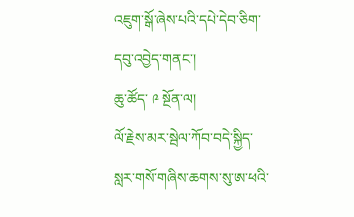འཇུག་སྒོ་ཞེས་པའི་དཔེ་དེབ་ཅིག་དབུ་འབྱེད་གནང་།
ཆུ་ཚོད་ ༩ སྔོན་ལ།
ལོ་རྗེས་མར་སྦེལ་ཀོབ་བདེ་སྐྱིད་སླར་གསོ་གཞིས་ཆགས་སུ་ཨ་ཕའི་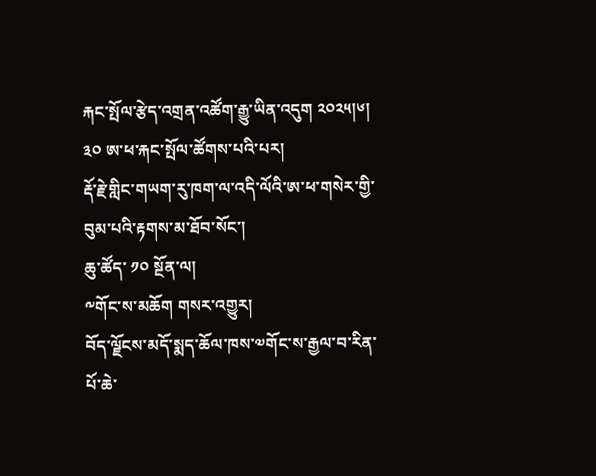རྐང་སྤོལ་རྩེད་འགྲན་འཚོག་རྒྱུ་ཡིན་འདུག ༢༠༢༥།༦། ༣༠ ཨ་ཕ་རྐང་སྤོལ་ཚོགས་པའི་པར།
རྡོ་རྗེ་གླིང་གཡག་རུ་ཁག་ལ་འདི་ལོའི་ཨ་ཕ་གསེར་གྱི་བུམ་པའི་རྟགས་མ་ཐོབ་སོང་།
ཆུ་ཚོད་ ༡༠ སྔོན་ལ།
༸གོང་ས་མཆོག གསར་འགྱུར།
བོད་ལྗོངས་མདོ་སྨད་ཆོལ་ཁས་༧གོང་ས་རྒྱལ་བ་རིན་པོ་ཆེ་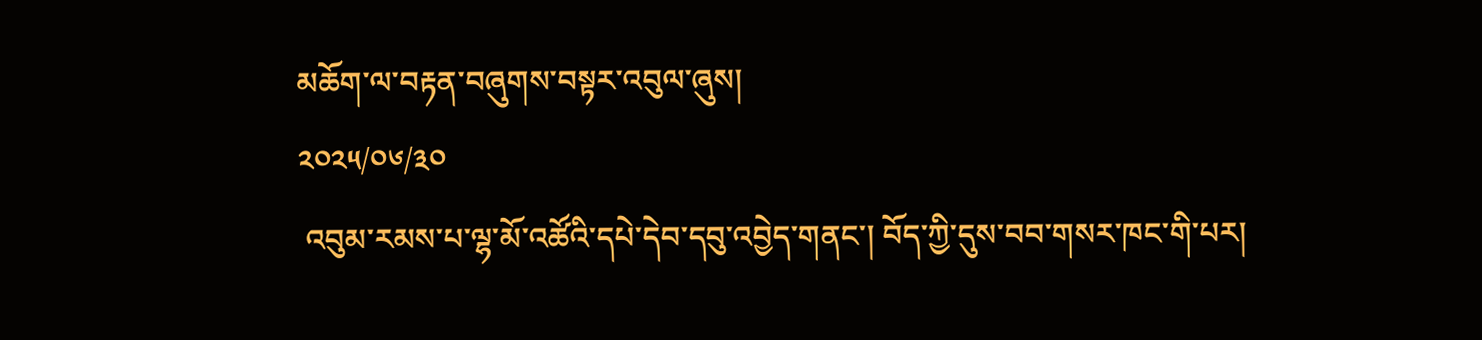མཆོག་ལ་བརྟན་བཞུགས་བསྟར་འབུལ་ཞུས།
༢༠༢༥/༠༦/༣༠
 འབུམ་རམས་པ་ལྷ་མོ་འཚོའི་དཔེ་དེབ་དབུ་འབྱེད་གནང་། བོད་ཀྱི་དུས་བབ་གསར་ཁང་གི་པར།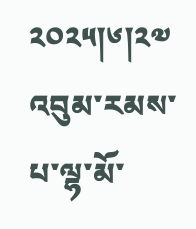༢༠༢༥།༦།༢༧
འབུམ་རམས་པ་ལྷ་མོ་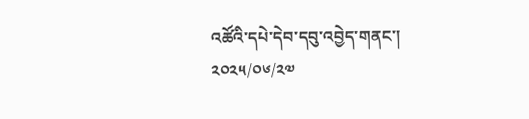འཚོའི་དཔེ་དེབ་དབུ་འབྱེད་གནང་།
༢༠༢༥/༠༦/༢༧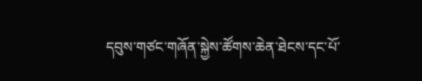དབུས་གཙང་གཞོན་སྐྱེས་ཚོགས་ཆེན་ཐེངས་དང་པོ་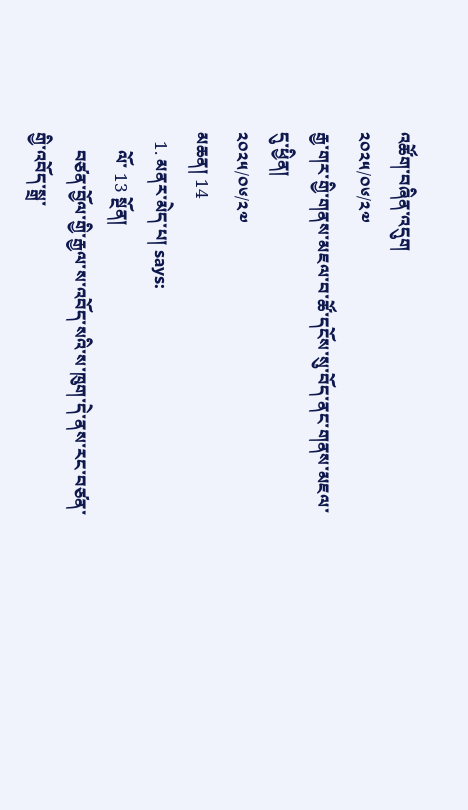འཚོག་བཞིན་འདུག
༢༠༢༥/༠༦/༢༧
རྒྱ་གར་གྱི་གནས་མཇལ་བ་ཚོ་དངོས་སུ་བོད་ནང་གནས་མཇལ་དུ་ཕྱིན།
༢༠༢༥/༠༦/༢༧
མཆན། 14
  1. མནར་མེད་པ། says:
    ལོ་ 13 སྔོན།
    བཙན་བྱོལ་གྱི་རྒྱལ་ས་འབོད་སའི་ས་ཁུག་དེ་ནས་རང་བཙན་གྱི་འབོད་སྒྲ་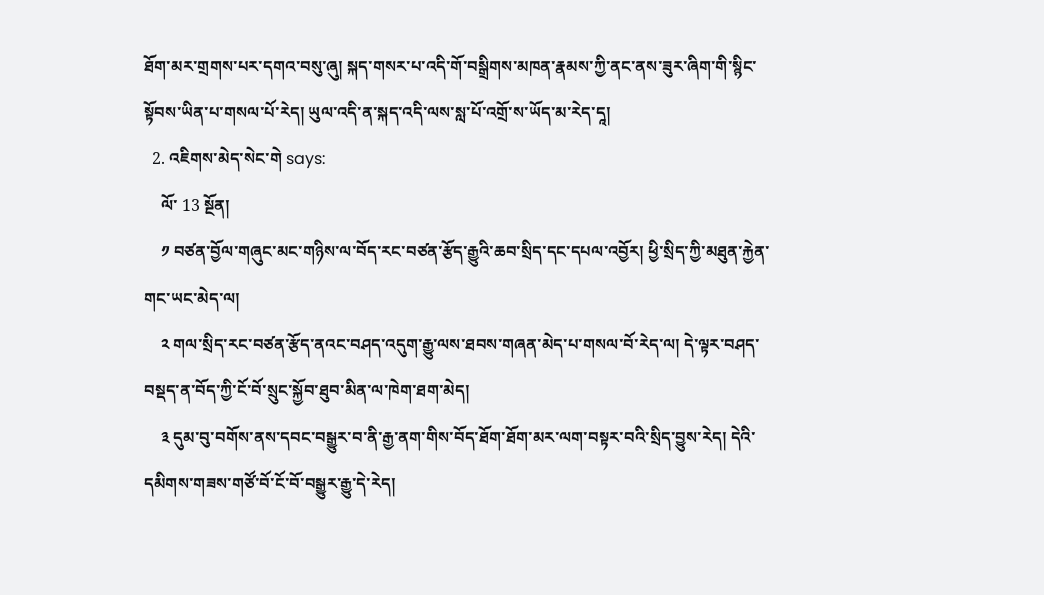ཐོག་མར་གྲགས་པར་དགའ་བསུ་ཞུ། སྐད་གསར་པ་འདི་གོ་བསྒྲིགས་མཁན་རྣམས་ཀྱི་ནང་ནས་ཟུར་ཞིག་གི་སྙིང་སྟོབས་ཡིན་པ་གསལ་པོ་རེད། ཡུལ་འདི་ན་སྐད་འདི་ལས་སླ་པོ་འགྲོ་ས་ཡོད་མ་རེད་དཱ།
  2. འཇིགས་མེད་སེང་གེ says:
    ལོ་ 13 སྔོན།
    ༡ བཙན་བྱོལ་གཞུང་མང་གཉིས་ལ་བོད་རང་བཙན་རྩོད་རྒྱུའི་ཆབ་སྲིད་དང་དཔལ་འབྱོར། ཕྱི་སྲིད་ཀྱི་མཐུན་རྐྱེན་གང་ཡང་མེད་ལ།
    ༢ གལ་སྲིད་རང་བཙན་རྩོད་ནའང་བཤད་འདུག་རྒྱུ་ལས་ཐབས་གཞན་མེད་པ་གསལ་བོ་རེད་ལ། དེ་ལྟར་བཤད་བསྡད་ན་བོད་ཀྱི་ངོ་བོ་སྲུང་སྐྱོབ་ཐུབ་མིན་ལ་ཁེག་ཐག་མེད།
    ༣ དུམ་བུ་བགོས་ནས་དབང་བསྒྱུར་བ་ནི་རྒྱ་ནག་གིས་བོད་ཐོག་ཐོག་མར་ལག་བསྟར་བའི་སྲིད་བྱུས་རེད། དེའི་དམིགས་གཟས་གཙོ་བོ་ངོ་བོ་བསྒྱུར་རྒྱུ་དེ་རེད།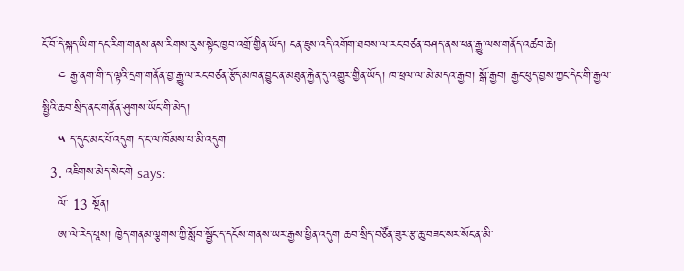ངོ་བོ་དེ་སྐད་ཡིག་དང་རིག་གནས་ནས་རིགས་རུས་སྟེང་ཁྱབ་འགྲོ་གྱིན་ཡོད། ངན་ཇུས་འདི་འགོག་ཐབས་ལ་རང་བཙན་བཤད་ནས་ཕན་རྒྱུ་ལས་གནོད་འཚབ་ཆེ།
    ༤ རྒྱ་ནག་གི་ད་ལྟའི་དྲག་གནོན་བྱ་རྒྱུ་ལ་རང་བཙན་རྩོད་མཁན་བྱུང་ན་མཐུན་རྐྱེན་དུ་འགྱུར་གྱིན་ཡོད། ཁ་ཕྲལ་ལ་མེ་མདའ་རྒྱབ། སྒོ་རྒྱབ། རྒྱང་ཕུད་བྱས་ཀྱང་དེང་གི་རྒྱལ་སྤྱིའི་ཆབ་སྲིད་ནང་གནོན་ཤུགས་ཡོང་གི་མེད།
    ༥ ད་དུང་མང་པོ་འདུག ད་ང་ལ་ཁོམས་པ་མི་འདུག
  3. འཇིགས་མེད་སེང་གེ says:
    ལོ་ 13 སྔོན།
    ཨ་ལེ་རེད་པཱས། ཁྱེད་གནམ་ལྕགས་ཀྱི་སློབ་སྦྱོང་ད་དངོས་གནས་ཡར་རྒྱས་ཕྱིན་འདུག ཆབ་སྲིད་བཙོན་ཟུར་རྩ་ཆུ་བཟང་སར་སོང་ན་མི་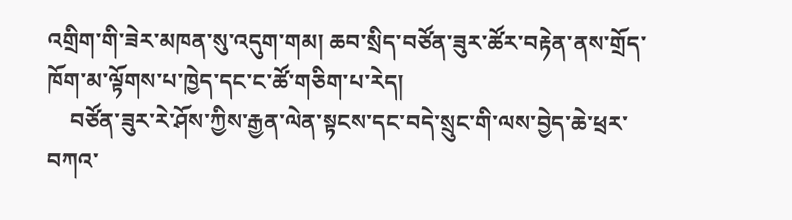འགྲིག་གི་ཟེར་མཁན་སུ་འདུག་གམ། ཆབ་སྲིད་བཙོན་ཟུར་ཚོར་བརྟེན་ནས་གྲོད་ཁོག་མ་ལྟོགས་པ་ཁྱེད་དང་ང་ཚོ་གཅིག་པ་རེད།
    བཙོན་ཟུར་རེ་ཤོས་ཀྱིས་རྒྱན་ལེན་སྟངས་དང་བདེ་སྲུང་གི་ལས་བྱེད་ཆེ་ཕྲར་བཀའ་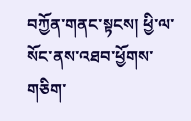བཀྱོན་གནང་སྟངས། ཕྱི་ལ་སོང་ནས་འཐབ་ཕྱོགས་གཅིག་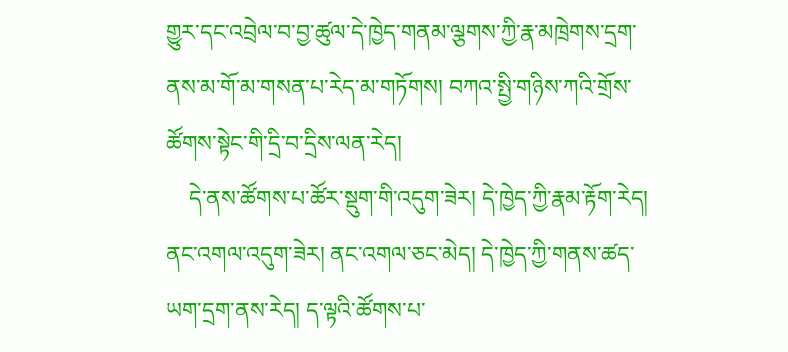གྱུར་དང་འབྲེལ་བ་བྱ་ཚུལ་དེ་ཁྱེད་གནམ་ལྕགས་ཀྱི་རྣ་མཁྲེགས་དྲག་ནས་མ་གོ་མ་གསན་པ་རེད་མ་གཏོགས། བཀའ་སྤྱི་གཉིས་ཀའི་གྲོས་ཚོགས་སྟེང་གི་དྲི་བ་དྲིས་ལན་རེད།
    དེ་ནས་ཚོགས་པ་ཚོར་སྡུག་གི་འདུག་ཟེར། དེ་ཁྱེད་ཀྱི་རྣམ་རྟོག་རེད། ནང་འགལ་འདུག་ཟེར། ནང་འགལ་ཅང་མེད། དེ་ཁྱེད་ཀྱི་གནས་ཚད་ཡག་དྲག་ནས་རེད། ད་ལྟའི་ཚོགས་པ་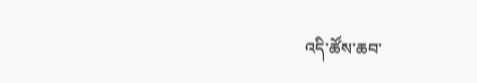འདི་ཚོས་ཆབ་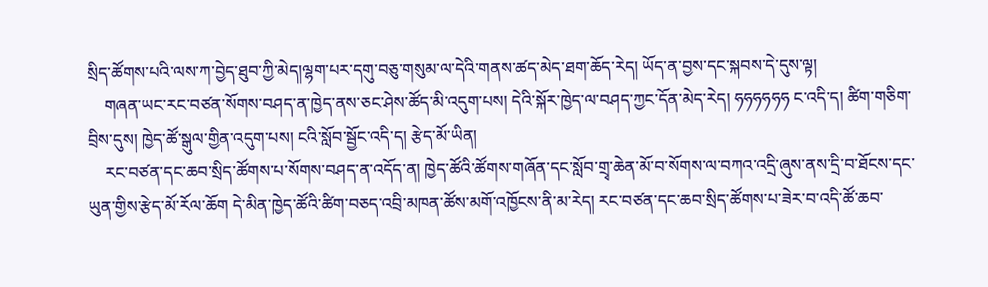སྲིད་ཚོགས་པའི་ལས་ཀ་བྱེད་ཐུབ་ཀྱི་མེད།ལྷག་པར་དགུ་བཅུ་གསུམ་ལ་དེའི་གནས་ཚད་མེད་ཐག་ཆོད་རེད། ཡོད་ན་བྱས་དང་སྐབས་དེ་དུས་ལྟ།
    གཞན་ཡང་རང་བཙན་སོགས་བཤད་ན་ཁྱེད་ནས་ཅང་ཤེས་ཚོད་མི་འདུག་པས། དེའི་སྐོར་ཁྱེད་ལ་བཤད་ཀྱང་དོན་མེད་རེད། ཧཧཧཧཧཧ ང་འདི་ད། ཚིག་གཅིག་བྲིས་དུས། ཁྱེད་ཚོ་སྒུལ་གྱིན་འདུག་པས། ངའི་སློབ་སྦྱོང་འདི་ད། རྩེད་མོ་ཡིན།
    རང་བཙན་དང་ཆབ་སྲིད་ཚོགས་པ་སོགས་བཤད་ན་འདོད་ན། ཁྱེད་ཚོའི་ཚོགས་གཞོན་དང་སློབ་གྲྭ་ཆེན་མོ་བ་སོགས་ལ་བཀའ་འདྲི་ཞུས་ནས་དྲི་བ་ཐོངས་དང་ཡུན་གྱིས་རྩེད་མོ་རོལ་ཆོག དེ་མིན་ཁྱེད་ཚོའི་ཚིག་བཅད་འབྲི་མཁན་ཚོས་མགོ་འཁྱོངས་ནི་མ་རེད། རང་བཙན་དང་ཆབ་སྲིད་ཚོགས་པ་ཟེར་བ་འདི་ཚོ་ཆབ་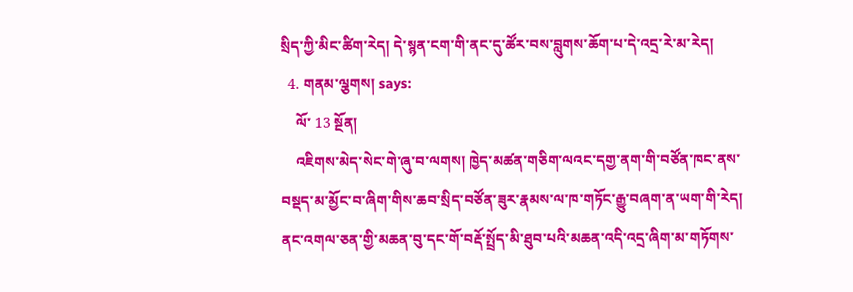སྲིད་ཀྱི་མིང་ཚིག་རེད། དེ་སྙན་ངག་གི་ནང་དུ་ཚོར་བས་བླུགས་ཆོག་པ་དེ་འདྲ་རེ་མ་རེད།
  4. གནམ་ལྕགས། says:
    ལོ་ 13 སྔོན།
    འཇིགས་མེད་སེང་གེ་ཞུ་བ་ལགས། ཁྱེད་མཚན་གཅིག་ལའང་དགྱ་ནག་གི་བཙོན་ཁང་ནས་བསྡད་མ་མྱོང་བ་ཞིག་གིས་ཆབ་སྲིད་བཙོན་ཟུར་རྣམས་ལ་ཁ་གཏོང་རྒྱུ་བཞག་ན་ཡག་གི་རེད། ནང་འགལ་ཅན་གྱི་མཆན་བུ་དང་གོ་བརྡོ་སྤྲོད་མི་ཐུབ་པའི་མཆན་འདི་འདྲ་ཞིག་མ་གཏོགས་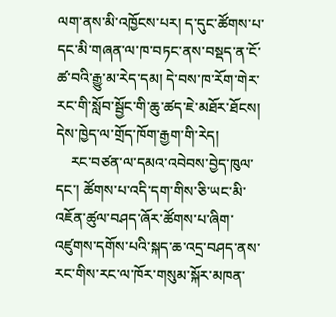ལག་ནས་མི་འཁྱོངས་པར། ད་དུང་ཚོགས་པ་དང་མི་གཞན་ལ་ཁ་བཏང་ནས་བསྡད་ན་ངོ་ཚ་བའི་རྒྱུ་མ་རེད་དམ། དེ་བས་ཁ་རོག་གེར་རང་གི་སློབ་སྦྱོང་གི་ཆུ་ཚད་ཇེ་མཐོར་ཐོངས། དེས་ཁྱེད་ལ་གྲོད་ཁོག་རྒྱག་གི་རེད།
    རང་བཙན་ལ་དམའ་འབེབས་བྱེད་ཁུལ་དང་། ཚོགས་པ་འདི་དག་གིས་ཅི་ཡང་མི་འཇོན་ཚུལ་བཤད་ཞོར་ཚོགས་པ་ཞིག་འཛུགས་དགོས་པའི་སྐད་ཆ་འདྲ་བཤད་ནས་རང་གིས་རང་ལ་ཁོར་གསུམ་སྐོར་མཁན་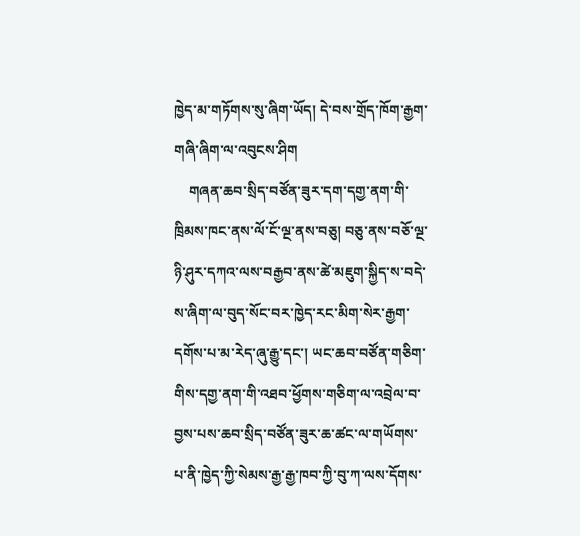ཁྱེད་མ་གཏོགས་སུ་ཞིག་ཡོད། དེ་བས་གྲོད་ཁོག་རྒྱག་གཞི་ཞིག་ལ་འབུངས་ཤིག
    གཞན་ཆབ་སྲིད་བཙོན་ཟུར་དག་དགྱ་ནག་གི་ཁྲིམས་ཁང་ནས་ལོ་ངོ་ལྔ་ནས་བཅུ། བཅུ་ནས་བཅོ་ལྔ་ཉི་ཤུར་དཀའ་ལས་བརྒྱབ་ནས་ཚེ་མཇུག་སྐྱིད་ས་བདེ་ས་ཞིག་ལ་བུད་སོང་བར་ཁྱེད་རང་མིག་སེར་རྒྱག་དགོས་པ་མ་རེད་ཞུ་རྒྱུ་དང་། ཡང་ཆབ་བཙོན་གཅིག་གིས་དགྱ་ནག་གི་འཐབ་ཕྱོགས་གཅིག་ལ་འབྲེལ་བ་བྱས་པས་ཆབ་སྲིད་བཙོན་ཟུར་ཆ་ཚང་ལ་གཡོགས་པ་ནི་ཁྱེད་ཀྱི་སེམས་རྒྱ་རྒྱ་ཁབ་ཀྱི་བུ་ཀ་ལས་དོགས་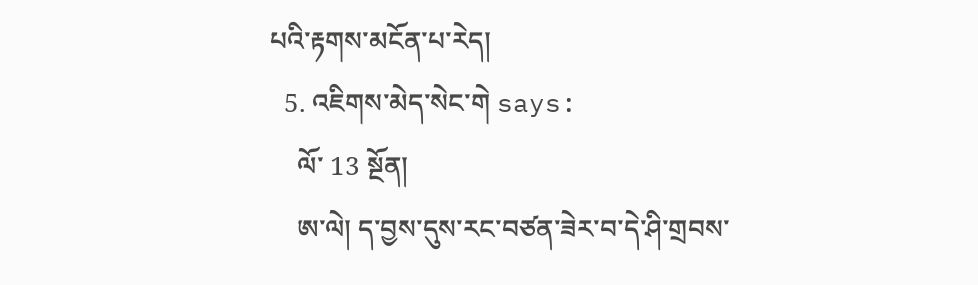པའི་རྟགས་མངོན་པ་རེད།
  5. འཇིགས་མེད་སེང་གེ says:
    ལོ་ 13 སྔོན།
    ཨ་ལེ། ད་བྱས་དུས་རང་བཙན་ཟེར་བ་དེ་ཤི་གྲབས་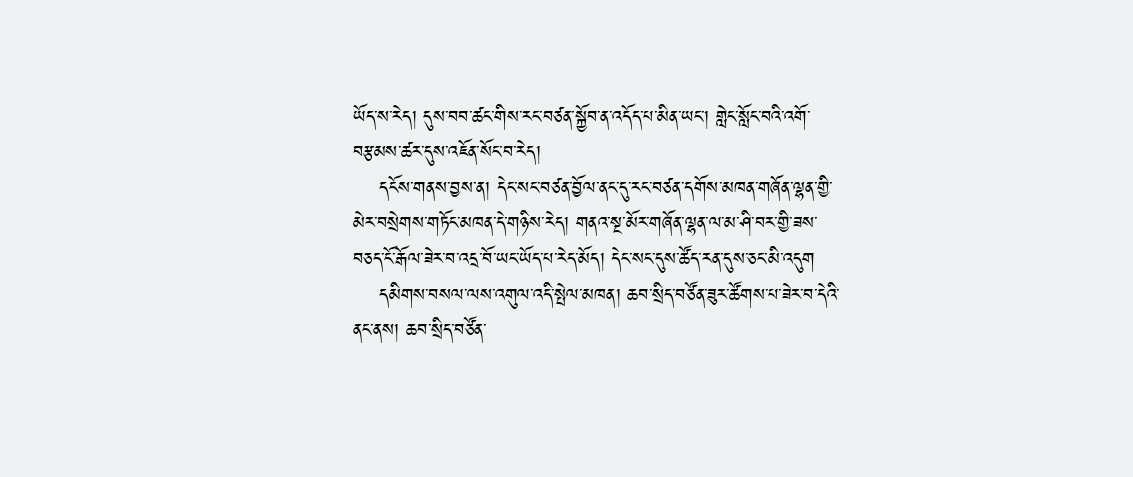ཡོད་ས་རེད། དུས་བབ་ཚང་གིས་རང་བཙན་སྐྱོབ་ན་འདོད་པ་མིན་ཡང་། གླེང་སློང་བའི་འགོ་བརྩམས་ཚར་དུས་འཇོན་སོང་བ་རེད།
    དངོས་གནས་བྱས་ན། དེང་སང་བཙན་བྱོལ་ནང་དུ་རང་བཙན་དགོས་མཁན་གཞོན་ལྷན་གྱི་མེར་བསྲེགས་གཏོང་མཁན་དེ་གཉིས་རེད། གནའ་སྔ་མོར་གཞོན་ལྷན་ལ་མ་ཤི་བར་གྱི་ཟས་བཅད་ངོ་རྒོལ་ཟེར་བ་འདྲ་བོ་ཡང་ཡོད་པ་རེད་མོད། དེང་སང་དུས་ཚོད་རན་དུས་ཅང་མི་འདུག
    དམིགས་བསལ་ལས་འགུལ་འདི་སྤེལ་མཁན། ཆབ་སྲིད་བཙོན་ཟུར་ཚོགས་པ་ཟེར་བ་དེའི་ནང་ནས། ཆབ་སྲིད་བཙོན་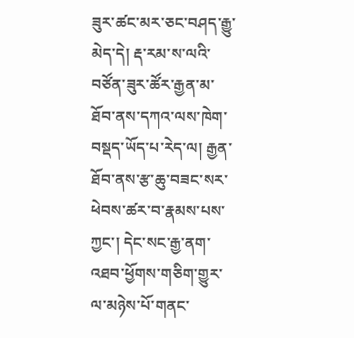ཟུར་ཚང་མར་ཅང་བཤད་རྒྱུ་མེད་དེ། རྡ་རམ་ས་ལའི་བཙོན་ཟུར་ཚོར་རྒྱན་མ་ཐོབ་ནས་དཀའ་ལས་ཁེག་བསྡད་ཡོད་པ་རེད་ལ། རྒྱན་ཐོབ་ནས་རྩ་ཆུ་བཟང་སར་ཕེབས་ཚར་བ་རྣམས་པས་ཀྱང་། དེང་སང་རྒྱ་ནག་འཐབ་ཕྱོགས་གཅིག་གྱུར་ལ་མཉེས་པོ་གནང་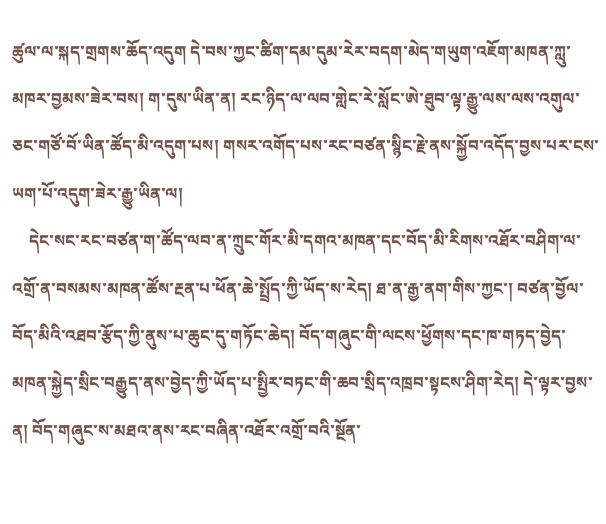ཚུལ་ལ་སྐད་གྲགས་ཆོད་འདུག དེ་བས་ཀྱང་ཚིག་དམ་དུམ་རེར་བདག་མེད་གཡུག་འཇོག་མཁན་ཀླུ་མཁར་བྱམས་ཟེར་བས། ག་དུས་ཡིན་ན། རང་ཉིད་ལ་ལབ་གླེང་རེ་སློང་ཨེ་ཐུབ་ལྟ་རྒྱུ་ལས་ལས་འགུལ་ཅང་གཙོ་བོ་ཡིན་ཚོད་མི་འདུག་པས། གསར་འགོད་པས་རང་བཙན་སྙིང་རྗེ་ནས་སྐྱོབ་འདོད་བྱས་པར་ངས་ཡག་པོ་འདུག་ཟེར་རྒྱུ་ཡིན་ལ།
    དེང་སང་རང་བཙན་ག་ཚོད་ལབ་ན་ཀྲུང་གོར་མི་དགའ་མཁན་དང་བོད་མི་རིགས་འཐོར་བཤིག་ལ་འགྲོ་ན་བསམས་མཁན་ཚོས་རྔན་པ་ཕོན་ཆེ་སྤྲོད་ཀྱི་ཡོད་ས་རེད། ཐ་ན་རྒྱ་ནག་གིས་ཀྱང་། བཙན་བྱོལ་བོད་མིའི་འཐབ་རྩོད་ཀྱི་ནུས་པ་ཆུང་དུ་གཏོང་ཆེད། བོད་གཞུང་གི་ལངས་ཕྱོགས་དང་ཁ་གཏད་བྱེད་མཁན་སྐྱེད་སྲིང་བརྒྱུད་ནས་བྱེད་ཀྱི་ཡོད་པ་སྤྱིར་བཏང་གི་ཆབ་སྲིད་འཁྲབ་སྟངས་ཤིག་རེད། དེ་ལྟར་བྱས་ན། བོད་གཞུང་ས་མཐའ་ནས་རང་བཞིན་འཐོར་འགྲོ་བའི་སྔོན་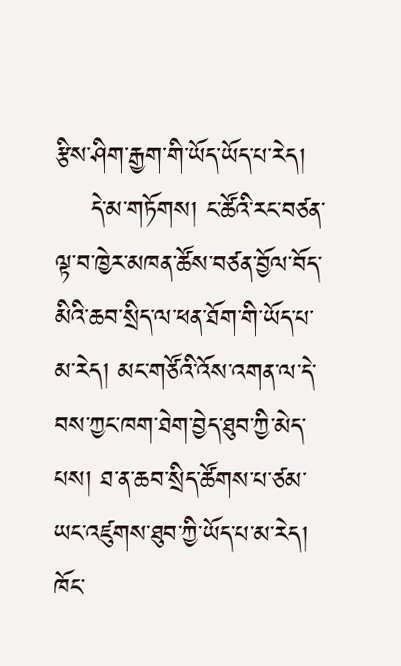རྩིས་ཤིག་རྒྱག་གི་ཡོད་ཡོད་པ་རེད།
    དེ་མ་གཏོགས། ང་ཚོའི་རང་བཙན་ལྟ་བ་ཁྱེར་མཁན་ཚོས་བཙན་བྱོལ་བོད་མིའི་ཆབ་སྲིད་ལ་ཕན་ཐོག་གི་ཡོད་པ་མ་རེད། མང་གཙོའི་འོས་འགན་ལ་དེ་བས་ཀྱང་ཁག་ཐེག་བྱེད་ཐུབ་ཀྱི་མེད་པས། ཐ་ན་ཆབ་སྲིད་ཚོགས་པ་ཙམ་ཡང་འཛུགས་ཐུབ་ཀྱི་ཡོད་པ་མ་རེད། ཁོང་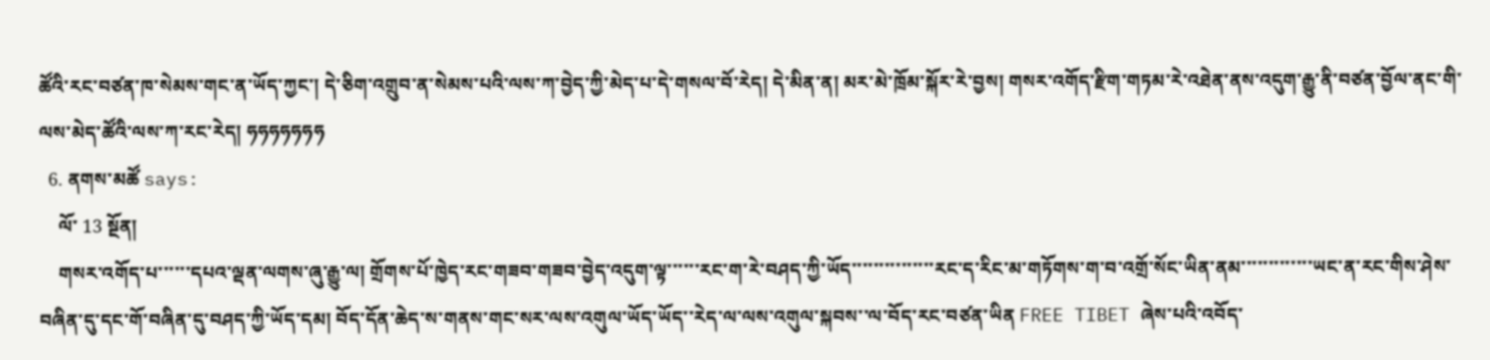ཚོའི་རང་བཙན་ཁ་སེམས་གང་ན་ཡོད་ཀྱང་། དེ་ཅིག་འགྲུབ་ན་སེམས་པའི་ལས་ཀ་བྱེད་ཀྱི་མེད་པ་དེ་གསལ་བོ་རེད། དེ་མིན་ན། མར་མེ་ཁྲོམ་སྐོར་རེ་བྱས། གསར་འགོད་རྫིག་གཏམ་རེ་འཐེན་ནས་འདུག་རྒྱུ་ནི་བཙན་བྱོལ་ནང་གི་ལས་མེད་ཚོའི་ལས་ཀ་རང་རེད། ཧཧཧཧཧཧཧ
  6. ནགས་མཚོ says:
    ལོ་ 13 སྔོན།
    གསར་འགོད་པ་་་་་་དཔའ་ལྡན་ལགས་ཞུ་རྒྱུ་ལ། གྲོགས་པོ་ཁྱེད་རང་གཟབ་གཟབ་བྱེད་འདུག་ལྟ་་་་་་རང་ག་རེ་བཤད་ཀྱི་ཡོད་་་་་་་་་་་་་་་རང་ད་རིང་མ་གཏོགས་ག་བ་འགྲོ་སོང་ཡིན་ནམ་་་་་་་་་་་་་ཡང་ན་རང་གིས་ཤེས་བཞིན་དུ་དང་གོ་བཞིན་དུ་བཤད་ཀྱི་ཡོད་དམ། བོད་དོན་ཆེད་ས་གནས་གང་སར་ལས་འགུལ་ཡོད་ཡོད་་རེད་ལ་ལས་འགུལ་སྐབས་་ལ་བོད་རང་བཙན་ཡིན FREE TIBET ཞེས་པའི་འབོད་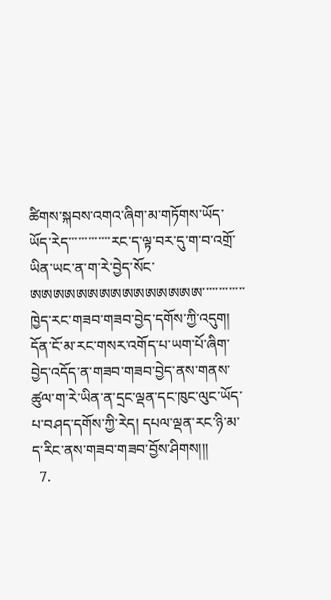ཚིགས་སྐབས་འགའ་ཞིག་མ་གཏོགས་ཡོད་ཡོད་རེད་་་་་་་་་་་་་རང་ད་ལྟ་བར་དུ་ག་བ་འགྲོ་ཡིན་ཡང་ན་ག་རེ་བྱེད་སོང་ཨཨཨཨཨཨཨཨཨཨཨཨཨཨཨ་་་་་་་་་་་་་ཁྱེད་རང་གཟབ་གཟབ་བྱེད་དགོས་ཀྱི་འདུག། དོན་ངོ་མ་རང་གསར་འགོད་པ་ཡག་པོ་ཞིག་བྱེད་འདོད་ན་གཟབ་གཟབ་བྱེད་ནས་གནས་ཚུལ་ག་རེ་ཡིན་ན་དྲང་ལྡན་དང་ཁུང་ལུང་ཡོད་པ་བཤད་དགོས་ཀྱི་རེད། དཔལ་ལྡན་རང་ཉི་མ་ད་རིང་ནས་གཟབ་གཟབ་བྱོས་ཤིགས།།།
  7.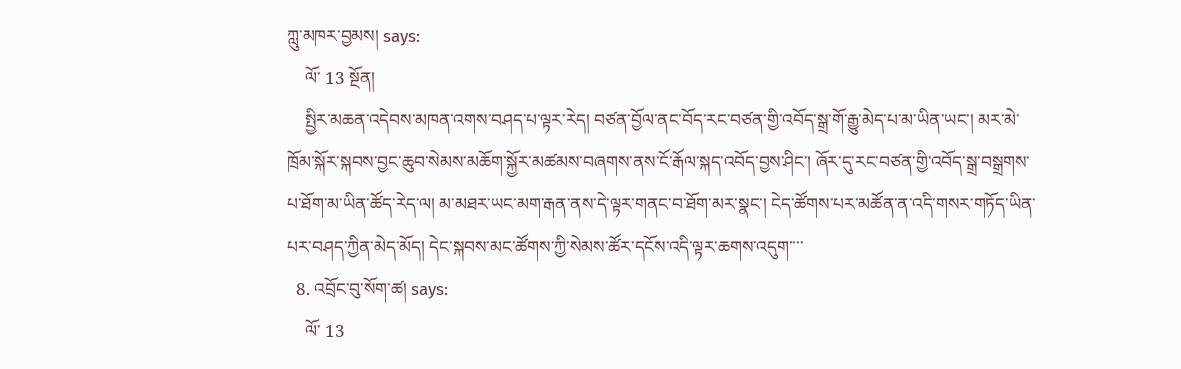ཀླུ་མཁར་བྱམས། says:
    ལོ་ 13 སྔོན།
    སྤྱིར་མཆན་འདེབས་མཁན་འགས་བཤད་པ་ལྟར་རེད། བཙན་བྱོལ་ནང་བོད་རང་བཙན་གྱི་འབོད་སྒྲ་གོ་རྒྱུ་མེད་པ་མ་ཡིན་ཡང་། མར་མེ་ཁྲོམ་སྐོར་སྐབས་བྱང་ཆུབ་སེམས་མཆོག་སྐྱོར་མཚམས་བཞགས་ནས་ངོ་རྒོལ་སྐད་འབོད་བྱས་ཤིང་། ཞོར་དུ་རང་བཙན་གྱི་འབོད་སྒྲ་བསྒྲགས་པ་ཐོག་མ་ཡིན་ཚོད་རེད་ལ། མ་མཐར་ཡང་མག་རྒན་ནས་དེ་ལྟར་གནང་བ་ཐོག་མར་སྣང་། ངེད་ཚོགས་པར་མཚོན་ན་འདི་གསར་གཏོད་ཡིན་པར་བཤད་ཀྱིན་མེད་མོད། དེང་སྐབས་མང་ཚོགས་ཀྱི་སེམས་ཚོར་དངོས་འདི་ལྟར་ཆགས་འདུག་་་་
  8. འབྲོང་བུ་སོག་ཚ། says:
    ལོ་ 13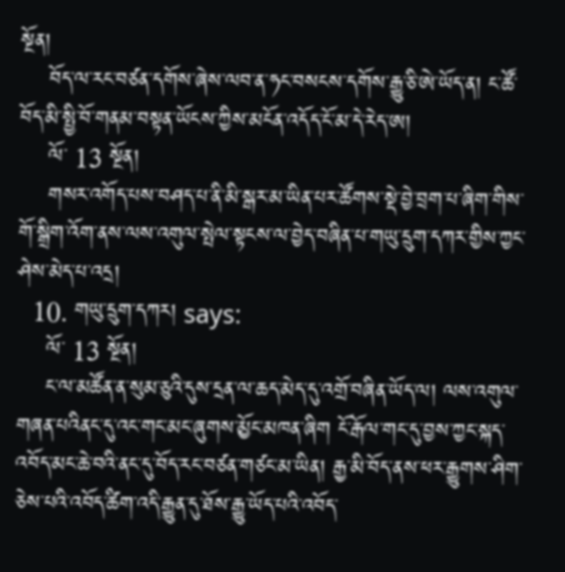སྔོན།
    བོད་ལ་རང་བཙན་དགོས་ཞེས་ལབ་ན་ཧང་བསངས་དགོས་རྒྱུ་ཅི་ཨེ་ཡོད་ན། ང་ཚོ་བོད་མི་སྤྱི་བོ་གནམ་བསྟན་ཡོངས་ཀྱིས་མངོན་འདོད་ངོ་མ་དེ་རེད་ཨ།
    ལོ་ 13 སྔོན།
    གསར་འགོད་པས་བཤད་པ་ནི་མི་སྒར་མ་ཡིན་པར་ཚོགས་སྡེ་བྱེ་བྲག་པ་ཞིག་གིས་གོ་སྒྲིག་འོག་ནས་ལས་འགུལ་སྤེལ་སྟངས་ལ་བྱེད་བཞིན་པ་གཡུ་དྲུག་དཀར་གྱིས་ཀྱང་ཤེས་མེད་པ་འདྲ།
  10. གཡུ་དྲུག་དཀར། says:
    ལོ་ 13 སྔོན།
    ང་ལ་མཚོན་ན་སུམ་ཅུའི་དུས་དྲན་ལ་ཆད་མེད་དུ་འགྲོ་བཞིན་ཡོད་ལ། ལས་འགུལ་གཞན་པའིནང་དུ་འང་གང་མང་ཞུགས་མྱོང་མཁན་ཞིག ངོ་རྒོལ་གང་དུ་བྱས་ཀྱང་སྐད་འབོད་མང་ཆེ་བའི་ནང་དུ་བོད་རང་བཙན་གཙང་མ་ཡིན། རྒྱ་མི་བོད་ནས་ཕར་རྒྱུགས་ཤིག་ཅེས་པའི་འབོད་ཚིག་འདི་རྒྱུན་དུ་ཐོས་རྒྱུ་ཡོད་པའི་འབོད་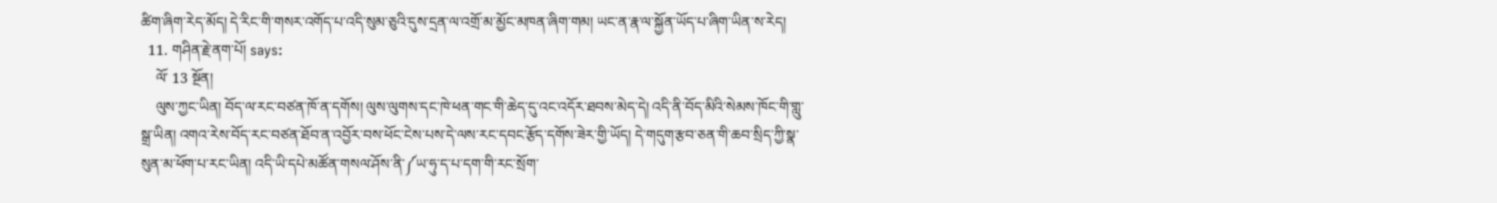ཚིག་ཞིག་རེད་མོད། དེ་རིང་གི་གསར་འགོད་པ་འདི་སུམ་ཅུའི་དུས་དྲན་ལ་འགྲོ་མ་མྱོང་མཁན་ཞིག་གམ། ཡང་ན་རྣ་ལ་སྐྱོན་ཡོད་པ་ཞིག་ཡིན་ས་རེད།
  11. གཤིན་རྗེ་ནག་པོ། says:
    ལོ་ 13 སྔོན།
    ལུས་ཀྱང་ཡིན། བོད་ལ་རང་བཙན་ཁོ་ན་དགོས། ལུས་ལུགས་དང་ཁེ་ཕན་གང་གི་ཆེད་དུ་འང་འདོར་ཐབས་མེད་དེ། འདི་ནི་བོད་མིའི་སེམས་ཁོང་གི་གླུ་སྒྲ་ཡིན། འགའ་རེས་བོད་རང་བཙན་ཐོབ་ན་འབྱོར་བས་ཕོང་ངེས་པས་དེ་ལས་རང་དབང་རྩོད་དགོས་ཟེར་གྱི་ཡོད། དེ་གདུག་རྩབ་ཅན་གི་ཆབ་སྲིད་ཀྱི་སྣ་སུན་མ་ཕོག་པ་རང་ཡིན། འདི་ཡི་དཔེ་མཚོན་གསལ་ཤོས་ནི་༼ཡ་ཧུ་ད་པ་དག་གི་རང་སྲོག་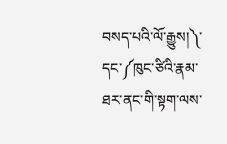བསད་པའི་ལོ་རྒྱུས།༽་དང་༼ཁུང་ཙིའི་རྣམ་ཐར་ནང་གི་སྟག་ལས་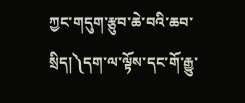ཀྱང་གདུག་རྩུབ་ཆེ་བའི་ཆབ་སྲིད།༽དག་ལ་ལྟོས་དང་གོ་རྒྱུ་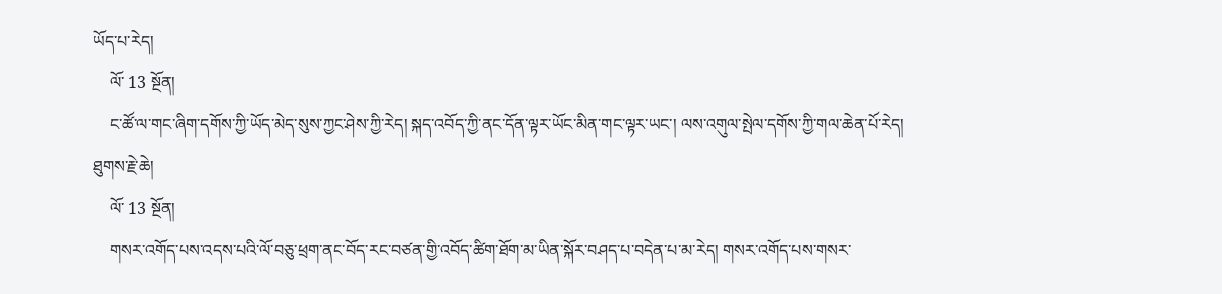ཡོད་པ་རེད།
    ལོ་ 13 སྔོན།
    ང་ཚོ་ལ་གང་ཞིག་དགོས་ཀྱི་ཡོད་མེད་སུས་ཀྱང་ཤེས་ཀྱི་རེད། སྐད་འབོད་ཀྱི་ནང་དོན་ལྟར་ཡོང་མིན་གང་ལྟར་ཡང་། ལས་འགུལ་སྤེལ་དགོས་ཀྱི་གལ་ཆེན་པོ་རེད། ཐུགས་རྗེ་ཆེ།
    ལོ་ 13 སྔོན།
    གསར་འགོད་པས་འདས་པའི་ལོ་བཅུ་ཕྲག་ནང་བོད་རང་བཙན་གྱི་འབོད་ཚིག་ཐོག་མ་ཡིན་སྐོར་བཤད་པ་བདེན་པ་མ་རེད། གསར་འགོད་པས་གསར་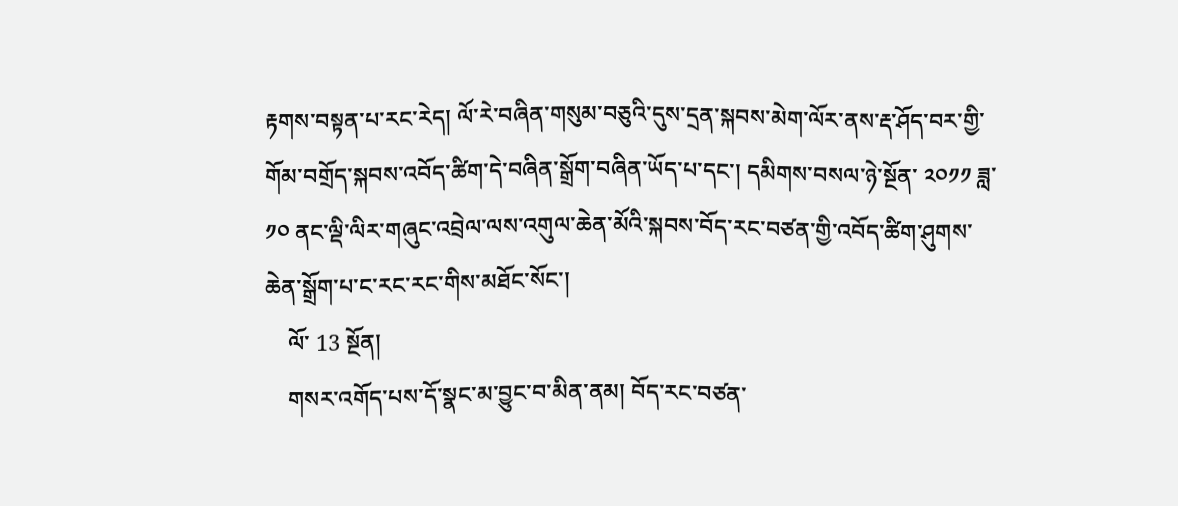རྟགས་བསྟན་པ་རང་རེད། ལོ་རེ་བཞིན་གསུམ་བཅུའི་དུས་དྲན་སྐབས་མེག་ལོར་ནས་རྡ་ཤོད་བར་གྱི་གོམ་བགྲོད་སྐབས་འབོད་ཚིག་དེ་བཞིན་སྒྲོག་བཞིན་ཡོད་པ་དང་། དམིགས་བསལ་ཉེ་སྔོན་ ༢༠༡༡ ཟླ་ ༡༠ ནང་ལྡི་ལིར་གཞུང་འབྲེལ་ལས་འགུལ་ཆེན་མོའི་སྐབས་བོད་རང་བཙན་གྱི་འབོད་ཚིག་ཤུགས་ཆེན་སྒྲོག་པ་ང་རང་རང་གིས་མཐོང་སོང་།
    ལོ་ 13 སྔོན།
    གསར་འགོད་པས་དོ་སྣང་མ་བྱུང་བ་མིན་ནམ། བོད་རང་བཙན་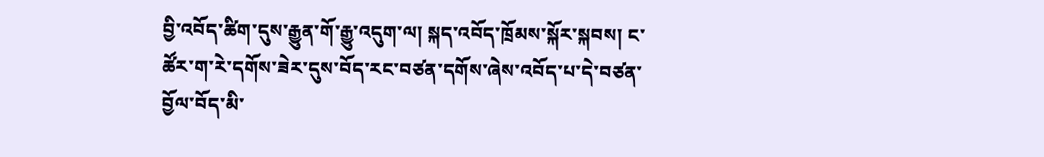བྱི་འབོད་ཚིག་དུས་རྒྱུན་གོ་རྒྱུ་འདུག་ལ། སྐད་འབོད་ཁྲོམས་སྐོར་སྐབས། ང་ཚོར་ག་རེ་དགོས་ཟེར་དུས་བོད་རང་བཙན་དགོས་ཞེས་འབོད་པ་དེ་བཙན་བྱོལ་བོད་མི་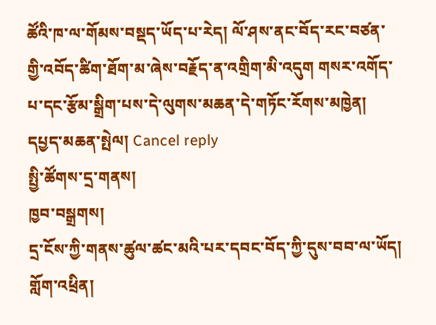ཚོའི་ཁ་ལ་གོམས་བསྡད་ཡོད་པ་རེད། ལོ་ཤས་ནང་བོད་རང་བཙན་གྱི་འབོད་ཚིག་ཐོག་མ་ཞེས་བརྗོད་ན་འགྲིག་མི་འདུག གསར་འགོད་པ་དང་རྩོམ་སྒྲིག་པས་དེ་ལུགས་མཆན་དེ་གཏོང་རོགས་མཁྱེན།
དཔྱད་མཆན་སྤེལ། Cancel reply
སྤྱི་ཚོགས་དྲ་གནས།
ཁྱབ་བསྒྲགས།
དྲ་ངོས་ཀྱི་གནས་ཚུལ་ཚང་མའི་པར་དབང་བོད་ཀྱི་དུས་བབ་ལ་ཡོད།
གློག་འཕྲིན།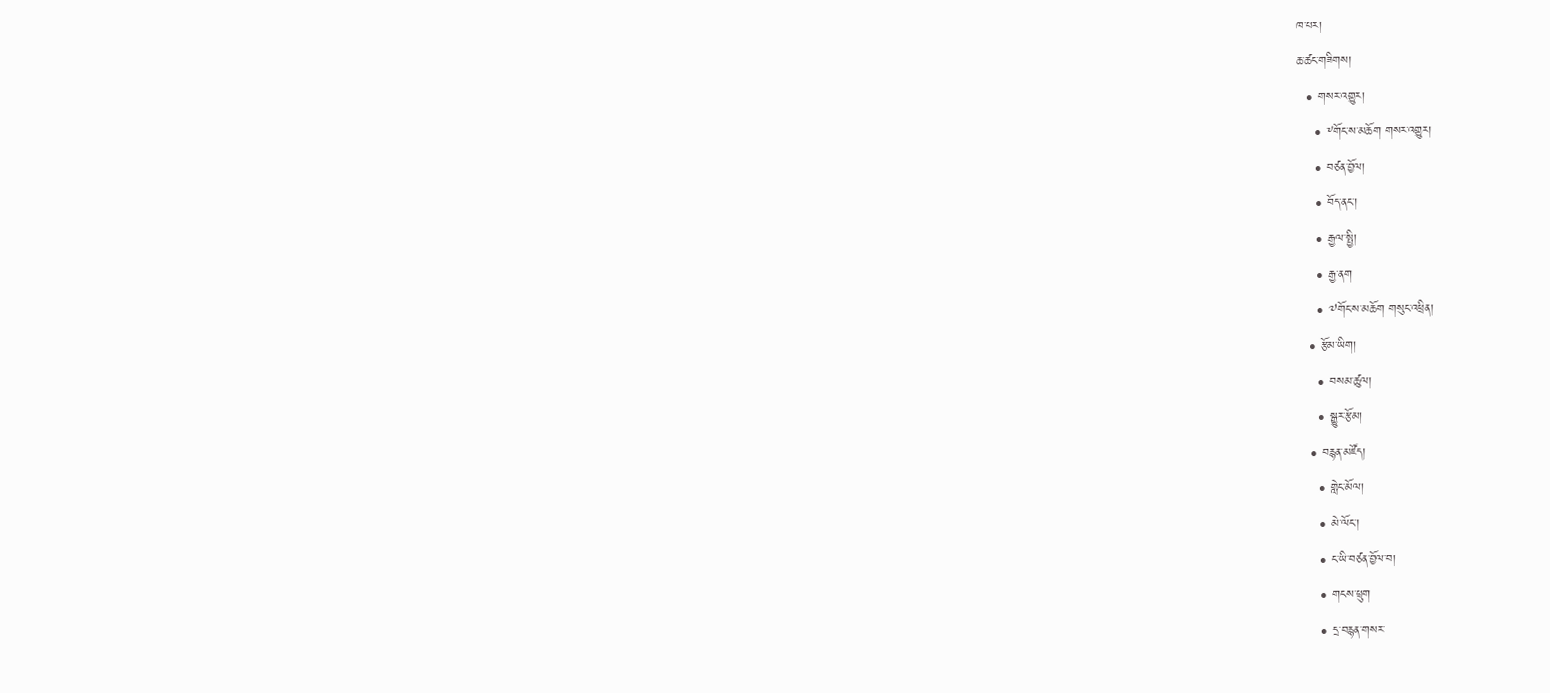ཁ་པར།
ཆ་ཚང་གཟིགས།
  • གསར་འགྱུར།
    • ༸གོང་ས་མཆོག གསར་འགྱུར།
    • བཙན་བྱོལ།
    • བོད་ནང་།
    • རྒྱལ་སྤྱི།
    • རྒྱ་ནག
    • ༧གོང་ས་མཆོག གསུང་འཕྲིན།
  • རྩོམ་ཡིག།
    • བསམ་ཚུལ།
    • སྒྱུར་རྩོམ།
  • བརྙན་མཛོད།
    • གླེང་མོལ།
    • མེ་ལོང་།
    • ང་ཡི་བཙན་བྱོལ་བ།
    • གངས་ཕྲུག
    • དྲ་བརྙན་གསར་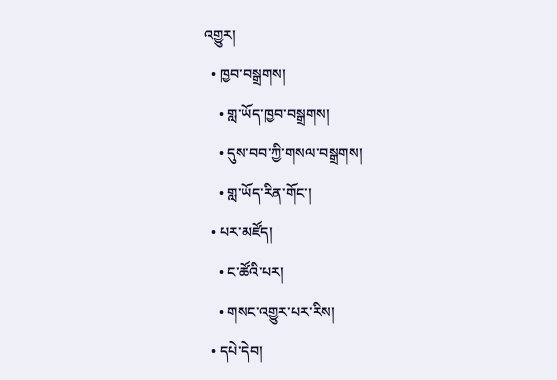འགྱུར།
  • ཁྱབ་བསྒྲགས།
    • གླ་ཡོད་ཁྱབ་བསྒྲགས།
    • དུས་བབ་ཀྱི་གསལ་བསྒྲགས།
    • གླ་ཡོད་རིན་གོང་།
  • པར་མཛོད།
    • ང་ཚོའི་པར།
    • གསང་འགྱུར་པར་རིས།
  • དཔེ་དེབ།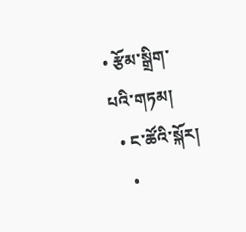• རྩོམ་སྒྲིག་པའི་གཏམ།
  • ང་ཚོའི་སྐོར།
    •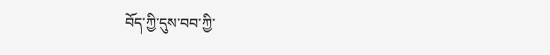བོད་ཀྱི་དུས་བབ་ཀྱི་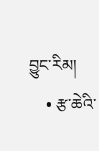བྱུང་རིམ།
    • རྩ་ཆེའི་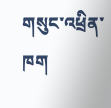གསུང་འཕྲིན་ཁག